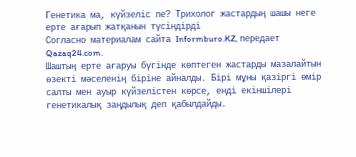Генетика ма, күйзеліс пе? Трихолог жастардың шашы неге ерте ағарып жатқанын түсіндірді
Согласно материалам сайта Informburo.KZ, передает Qazaq24.com.
Шаштың ерте ағаруы бүгінде көптеген жастарды мазалайтын өзекті мәселенің біріне айналды. Бірі мұны қазіргі өмір салты мен ауыр күйзелістен көрсе, енді екіншілері генетикалық заңдылық деп қабылдайды.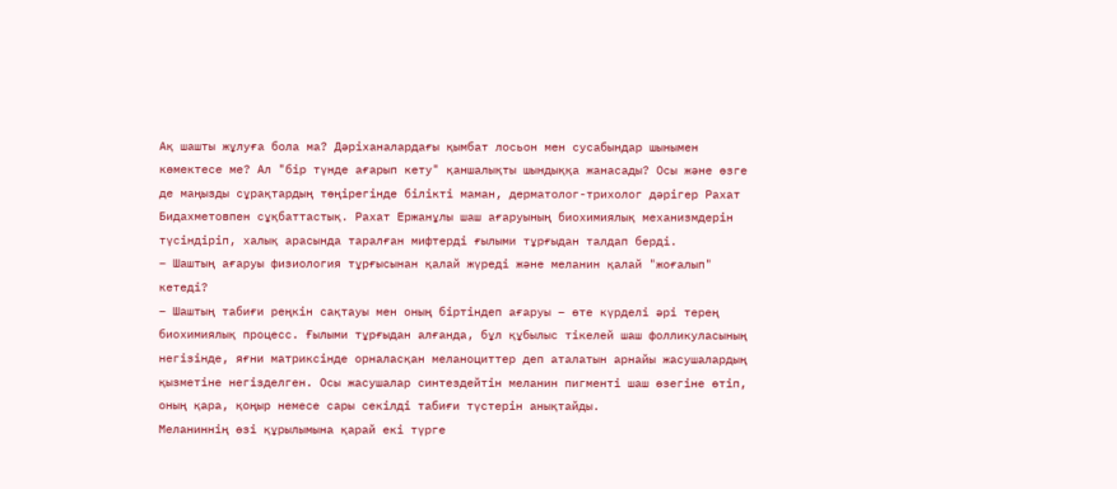Ақ шашты жұлуға бола ма? Дәріханалардағы қымбат лосьон мен сусабындар шынымен көмектесе ме? Ал "бір түнде ағарып кету" қаншалықты шындыққа жанасады? Осы және өзге де маңызды сұрақтардың төңірегінде білікті маман, дерматолог-трихолог дәрігер Рахат Бидахметовпен сұқбаттастық. Рахат Ержанұлы шаш ағаруының биохимиялық механизмдерін түсіндіріп, халық арасында таралған мифтерді ғылыми тұрғыдан талдап берді.
– Шаштың ағаруы физиология тұрғысынан қалай жүреді және меланин қалай "жоғалып" кетеді?
– Шаштың табиғи реңкін сақтауы мен оның біртіндеп ағаруы – өте күрделі әрі терең биохимиялық процесс. Ғылыми тұрғыдан алғанда, бұл құбылыс тікелей шаш фолликуласының негізінде, яғни матриксінде орналасқан меланоциттер деп аталатын арнайы жасушалардың қызметіне негізделген. Осы жасушалар синтездейтін меланин пигменті шаш өзегіне өтіп, оның қара, қоңыр немесе сары секілді табиғи түстерін анықтайды.
Меланиннің өзі құрылымына қарай екі түрге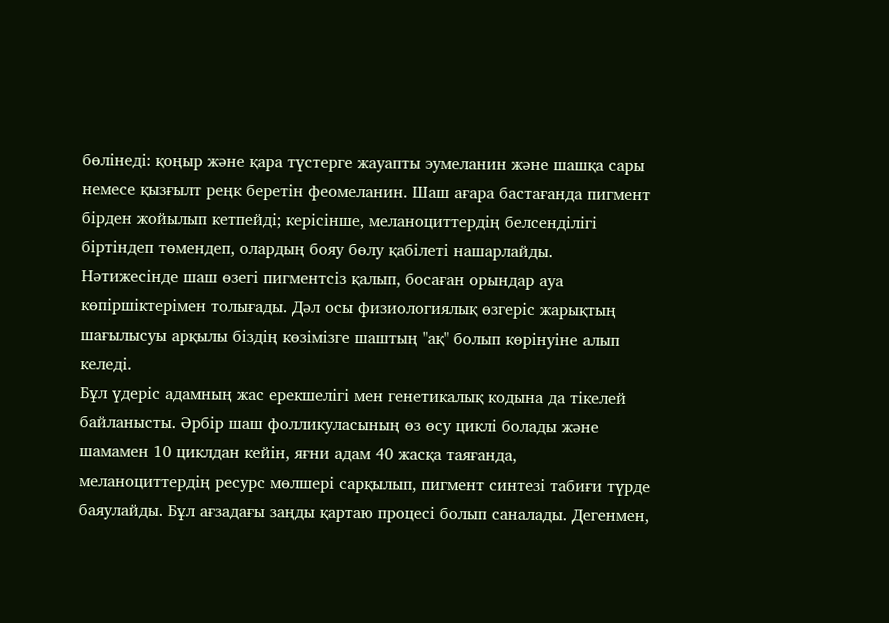бөлінеді: қоңыр және қара түстерге жауапты эумеланин және шашқа сары немесе қызғылт реңк беретін феомеланин. Шаш ағара бастағанда пигмент бірден жойылып кетпейді; керісінше, меланоциттердің белсенділігі біртіндеп төмендеп, олардың бояу бөлу қабілеті нашарлайды. Нәтижесінде шаш өзегі пигментсіз қалып, босаған орындар ауа көпіршіктерімен толығады. Дәл осы физиологиялық өзгеріс жарықтың шағылысуы арқылы біздің көзімізге шаштың "ақ" болып көрінуіне алып келеді.
Бұл үдеріс адамның жас ерекшелігі мен генетикалық кодына да тікелей байланысты. Әрбір шаш фолликуласының өз өсу циклі болады және шамамен 10 циклдан кейін, яғни адам 40 жасқа таяғанда, меланоциттердің ресурс мөлшері сарқылып, пигмент синтезі табиғи түрде баяулайды. Бұл ағзадағы заңды қартаю процесі болып саналады. Дегенмен,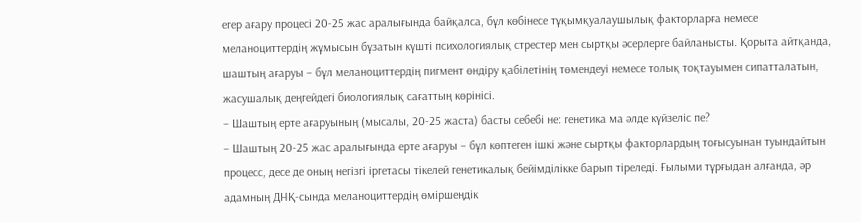егер ағару процесі 20-25 жас аралығында байқалса, бұл көбінесе тұқымқуалаушылық факторларға немесе меланоциттердің жұмысын бұзатын күшті психологиялық стрестер мен сыртқы әсерлерге байланысты. Қорыта айтқанда, шаштың ағаруы – бұл меланоциттердің пигмент өндіру қабілетінің төмендеуі немесе толық тоқтауымен сипатталатын, жасушалық деңгейдегі биологиялық сағаттың көрінісі.
– Шаштың ерте ағаруының (мысалы, 20-25 жаста) басты себебі не: генетика ма әлде күйзеліс пе?
– Шаштың 20-25 жас аралығында ерте ағаруы – бұл көптеген ішкі және сыртқы факторлардың тоғысуынан туындайтын процесс, десе де оның негізгі іргетасы тікелей генетикалық бейімділікке барып тіреледі. Ғылыми тұрғыдан алғанда, әр адамның ДНҚ-сында меланоциттердің өміршеңдік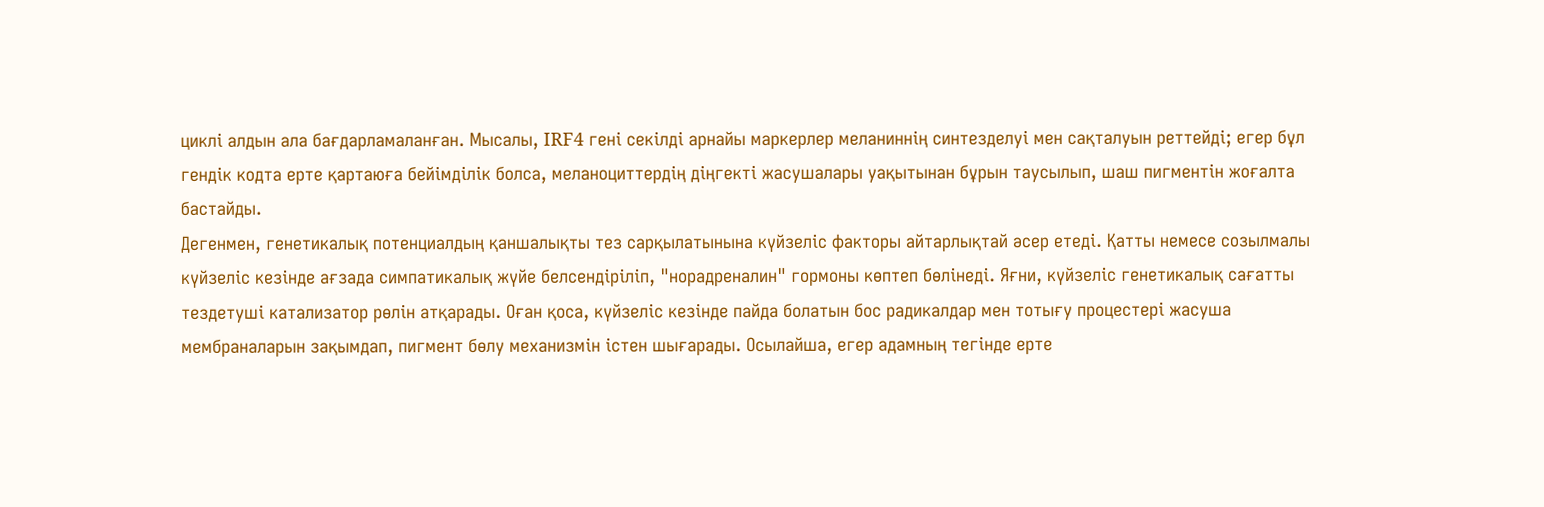циклі алдын ала бағдарламаланған. Мысалы, IRF4 гені секілді арнайы маркерлер меланиннің синтезделуі мен сақталуын реттейді; егер бұл гендік кодта ерте қартаюға бейімділік болса, меланоциттердің діңгекті жасушалары уақытынан бұрын таусылып, шаш пигментін жоғалта бастайды.
Дегенмен, генетикалық потенциалдың қаншалықты тез сарқылатынына күйзеліс факторы айтарлықтай әсер етеді. Қатты немесе созылмалы күйзеліс кезінде ағзада симпатикалық жүйе белсендіріліп, "норадреналин" гормоны көптеп бөлінеді. Яғни, күйзеліс генетикалық сағатты тездетуші катализатор рөлін атқарады. Оған қоса, күйзеліс кезінде пайда болатын бос радикалдар мен тотығу процестері жасуша мембраналарын зақымдап, пигмент бөлу механизмін істен шығарады. Осылайша, егер адамның тегінде ерте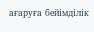ағаруға бейімділік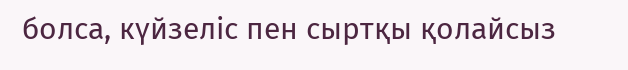болса, күйзеліс пен сыртқы қолайсыз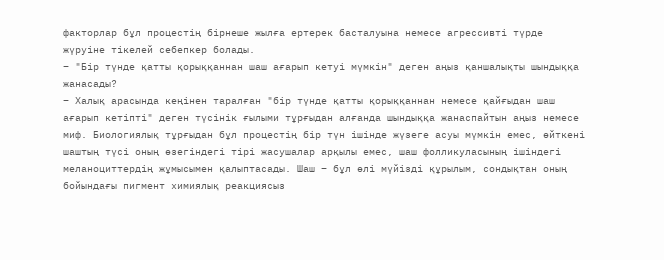факторлар бұл процестің бірнеше жылға ертерек басталуына немесе агрессивті түрде жүруіне тікелей себепкер болады.
– "Бір түнде қатты қорыққаннан шаш ағарып кетуі мүмкін" деген аңыз қаншалықты шындыққа жанасады?
– Халық арасында кеңінен таралған "бір түнде қатты қорыққаннан немесе қайғыдан шаш ағарып кетіпті" деген түсінік ғылыми тұрғыдан алғанда шындыққа жанаспайтын аңыз немесе миф. Биологиялық тұрғыдан бұл процестің бір түн ішінде жүзеге асуы мүмкін емес, өйткені шаштың түсі оның өзегіндегі тірі жасушалар арқылы емес, шаш фолликуласының ішіндегі меланоциттердің жұмысымен қалыптасады. Шаш – бұл өлі мүйізді құрылым, сондықтан оның бойындағы пигмент химиялық реакциясыз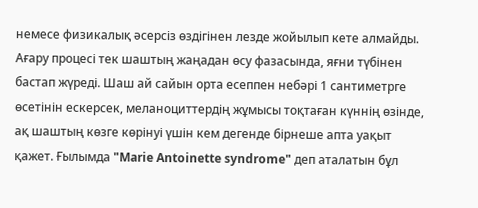немесе физикалық әсерсіз өздігінен лезде жойылып кете алмайды.
Ағару процесі тек шаштың жаңадан өсу фазасында, яғни түбінен бастап жүреді. Шаш ай сайын орта есеппен небәрі 1 сантиметрге өсетінін ескерсек, меланоциттердің жұмысы тоқтаған күннің өзінде, ақ шаштың көзге көрінуі үшін кем дегенде бірнеше апта уақыт қажет. Ғылымда "Marie Antoinette syndrome" деп аталатын бұл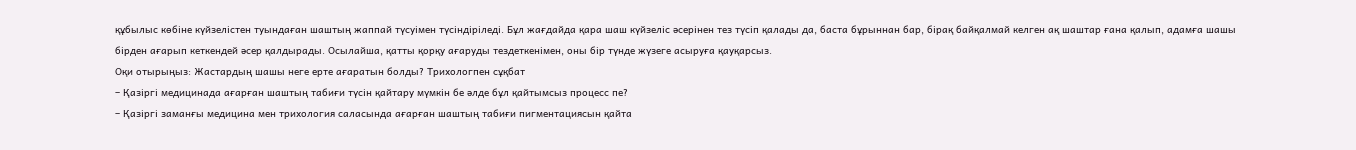құбылыс көбіне күйзелістен туындаған шаштың жаппай түсуімен түсіндіріледі. Бұл жағдайда қара шаш күйзеліс әсерінен тез түсіп қалады да, баста бұрыннан бар, бірақ байқалмай келген ақ шаштар ғана қалып, адамға шашы бірден ағарып кеткендей әсер қалдырады. Осылайша, қатты қорқу ағаруды тездеткенімен, оны бір түнде жүзеге асыруға қауқарсыз.
Оқи отырыңыз: Жастардың шашы неге ерте ағаратын болды? Трихологпен сұқбат
– Қазіргі медицинада ағарған шаштың табиғи түсін қайтару мүмкін бе әлде бұл қайтымсыз процесс пе?
– Қазіргі заманғы медицина мен трихология саласында ағарған шаштың табиғи пигментациясын қайта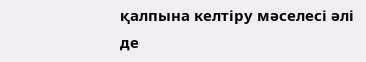қалпына келтіру мәселесі әлі де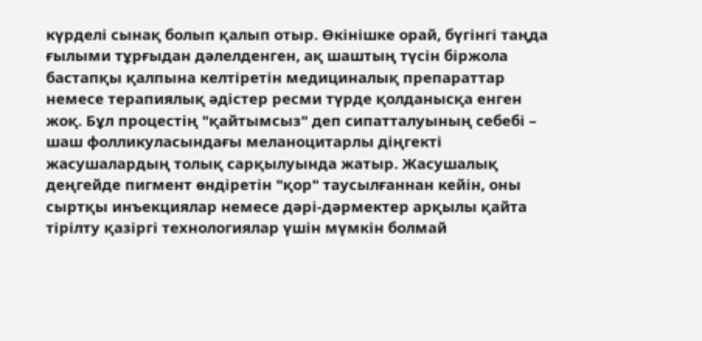күрделі сынақ болып қалып отыр. Өкінішке орай, бүгінгі таңда ғылыми тұрғыдан дәлелденген, ақ шаштың түсін біржола бастапқы қалпына келтіретін медициналық препараттар немесе терапиялық әдістер ресми түрде қолданысқа енген жоқ. Бұл процестің "қайтымсыз" деп сипатталуының себебі – шаш фолликуласындағы меланоцитарлы діңгекті жасушалардың толық сарқылуында жатыр. Жасушалық деңгейде пигмент өндіретін "қор" таусылғаннан кейін, оны сыртқы инъекциялар немесе дәрі-дәрмектер арқылы қайта тірілту қазіргі технологиялар үшін мүмкін болмай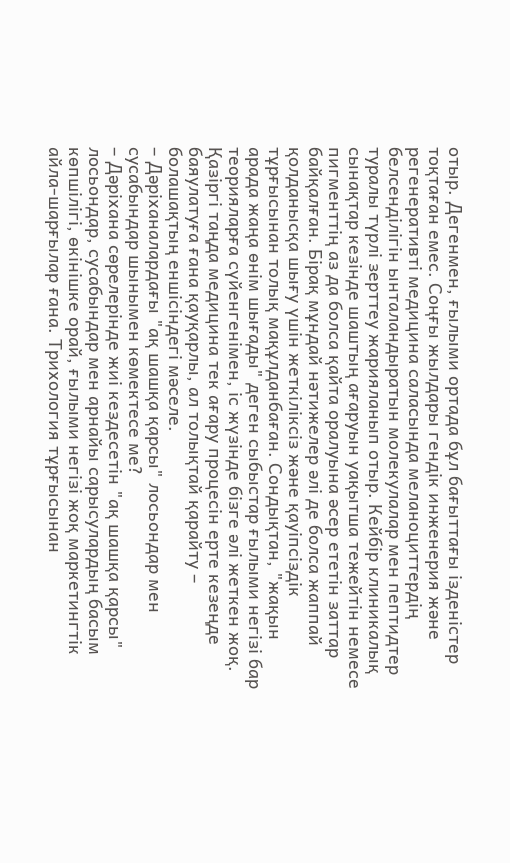отыр. Дегенмен, ғылыми ортада бұл бағыттағы ізденістер тоқтаған емес. Соңғы жылдары гендік инженерия және регенеративті медицина саласында меланоциттердің белсенділігін ынталандыратын молекулалар мен пептидтер туралы түрлі зерттеу жарияланып отыр. Кейбір клиникалық сынақтар кезінде шаштың ағаруын уақытша тежейтін немесе пигменттің аз да болса қайта оралуына әсер ететін заттар байқалған. Бірақ мұндай нәтижелер әлі де болса жаппай қолданысқа шығу үшін жеткіліксіз және қауіпсіздік тұрғысынан толық мақұлданбаған. Сондықтан, "жақын арада жаңа өнім шығады" деген сыбыстар ғылыми негізі бар теорияларға сүйенгенімен, іс жүзінде бізге әлі жеткен жоқ. Қазіргі таңда медицина тек ағару процесін ерте кезеңде баяулатуға ғана қауқарлы, ал толықтай қарайту – болашақтың еншісіндегі мәселе.
– Дәріханалардағы "ақ шашқа қарсы" лосьондар мен сусабындар шынымен көмектесе ме?
– Дәріхана сөрелерінде жиі кездесетін "ақ шашқа қарсы" лосьондар, сусабындар мен арнайы сарысулардың басым көпшілігі, өкінішке орай, ғылыми негізі жоқ маркетингтік айла-шарғылар ғана. Трихология тұрғысынан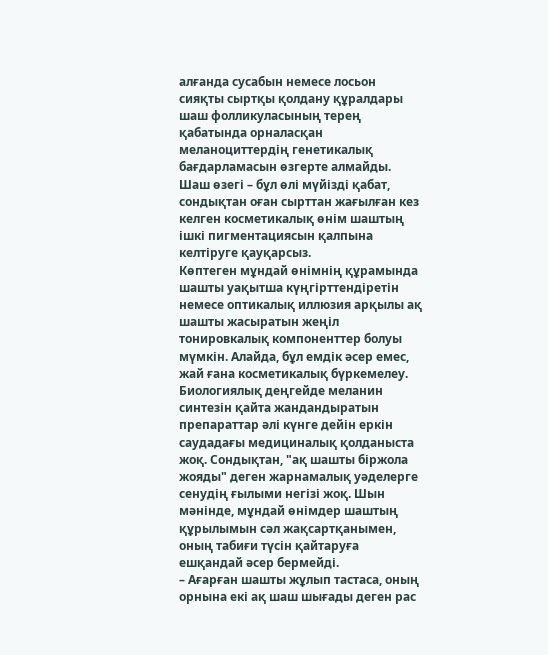алғанда сусабын немесе лосьон сияқты сыртқы қолдану құралдары шаш фолликуласының терең қабатында орналасқан меланоциттердің генетикалық бағдарламасын өзгерте алмайды. Шаш өзегі – бұл өлі мүйізді қабат, сондықтан оған сырттан жағылған кез келген косметикалық өнім шаштың ішкі пигментациясын қалпына келтіруге қауқарсыз.
Көптеген мұндай өнімнің құрамында шашты уақытша күңгірттендіретін немесе оптикалық иллюзия арқылы ақ шашты жасыратын жеңіл тонировкалық компоненттер болуы мүмкін. Алайда, бұл емдік әсер емес, жай ғана косметикалық бүркемелеу. Биологиялық деңгейде меланин синтезін қайта жандандыратын препараттар әлі күнге дейін еркін саудадағы медициналық қолданыста жоқ. Сондықтан, "ақ шашты біржола жояды" деген жарнамалық уәделерге сенудің ғылыми негізі жоқ. Шын мәнінде, мұндай өнімдер шаштың құрылымын сәл жақсартқанымен, оның табиғи түсін қайтаруға ешқандай әсер бермейді.
– Ағарған шашты жұлып тастаса, оның орнына екі ақ шаш шығады деген рас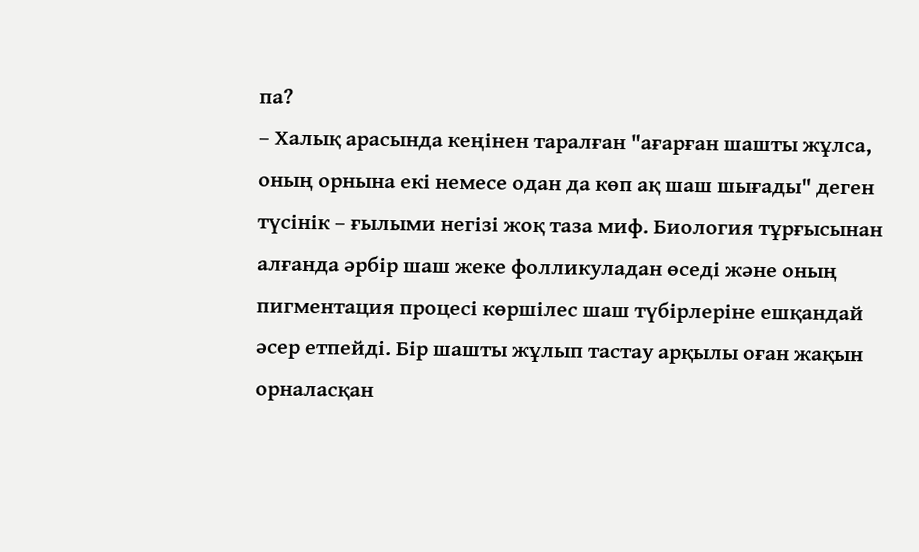па?
– Халық арасында кеңінен таралған "ағарған шашты жұлса, оның орнына екі немесе одан да көп ақ шаш шығады" деген түсінік – ғылыми негізі жоқ таза миф. Биология тұрғысынан алғанда әрбір шаш жеке фолликуладан өседі және оның пигментация процесі көршілес шаш түбірлеріне ешқандай әсер етпейді. Бір шашты жұлып тастау арқылы оған жақын орналасқан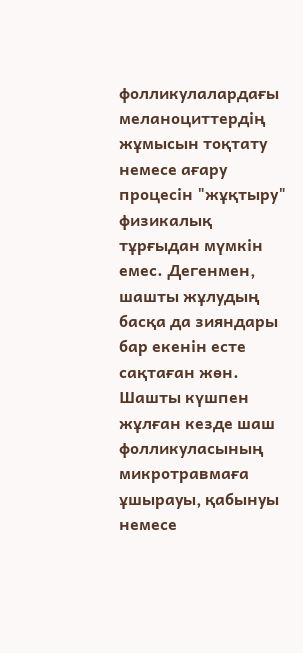фолликулалардағы меланоциттердің жұмысын тоқтату немесе ағару процесін "жұқтыру" физикалық тұрғыдан мүмкін емес. Дегенмен, шашты жұлудың басқа да зияндары бар екенін есте сақтаған жөн. Шашты күшпен жұлған кезде шаш фолликуласының микротравмаға ұшырауы, қабынуы немесе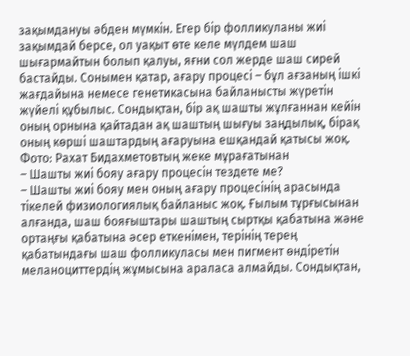зақымдануы әбден мүмкін. Егер бір фолликуланы жиі зақымдай берсе, ол уақыт өте келе мүлдем шаш шығармайтын болып қалуы, яғни сол жерде шаш сирей бастайды. Сонымен қатар, ағару процесі – бұл ағзаның ішкі жағдайына немесе генетикасына байланысты жүретін жүйелі құбылыс. Сондықтан, бір ақ шашты жұлғаннан кейін оның орнына қайтадан ақ шаштың шығуы заңдылық, бірақ оның көрші шаштардың ағаруына ешқандай қатысы жоқ.
Фото: Рахат Бидахметовтың жеке мұрағатынан
– Шашты жиі бояу ағару процесін тездете ме?
– Шашты жиі бояу мен оның ағару процесінің арасында тікелей физиологиялық байланыс жоқ. Ғылым тұрғысынан алғанда, шаш бояғыштары шаштың сыртқы қабатына және ортаңғы қабатына әсер еткенімен, терінің терең қабатындағы шаш фолликуласы мен пигмент өндіретін меланоциттердің жұмысына араласа алмайды. Сондықтан,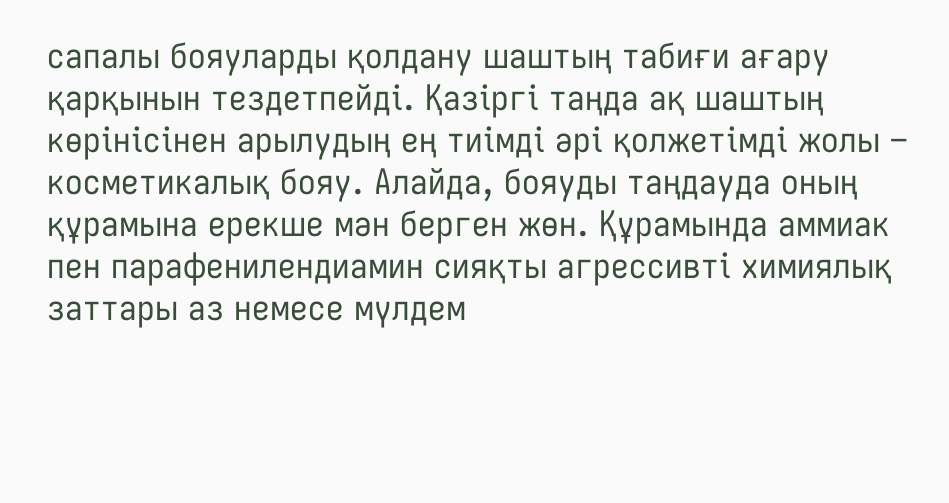сапалы бояуларды қолдану шаштың табиғи ағару қарқынын тездетпейді. Қазіргі таңда ақ шаштың көрінісінен арылудың ең тиімді әрі қолжетімді жолы – косметикалық бояу. Алайда, бояуды таңдауда оның құрамына ерекше мән берген жөн. Құрамында аммиак пен парафенилендиамин сияқты агрессивті химиялық заттары аз немесе мүлдем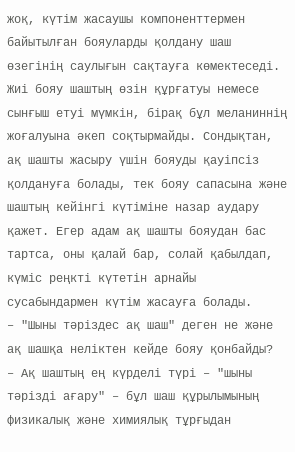жоқ, күтім жасаушы компоненттермен байытылған бояуларды қолдану шаш өзегінің саулығын сақтауға көмектеседі. Жиі бояу шаштың өзін құрғатуы немесе сынғыш етуі мүмкін, бірақ бұл меланиннің жоғалуына әкеп соқтырмайды. Сондықтан, ақ шашты жасыру үшін бояуды қауіпсіз қолдануға болады, тек бояу сапасына және шаштың кейінгі күтіміне назар аудару қажет. Егер адам ақ шашты бояудан бас тартса, оны қалай бар, солай қабылдап, күміс реңкті күтетін арнайы сусабындармен күтім жасауға болады.
– "Шыны тәріздес ақ шаш" деген не және ақ шашқа неліктен кейде бояу қонбайды?
– Ақ шаштың ең күрделі түрі – "шыны тәрізді ағару" – бұл шаш құрылымының физикалық және химиялық тұрғыдан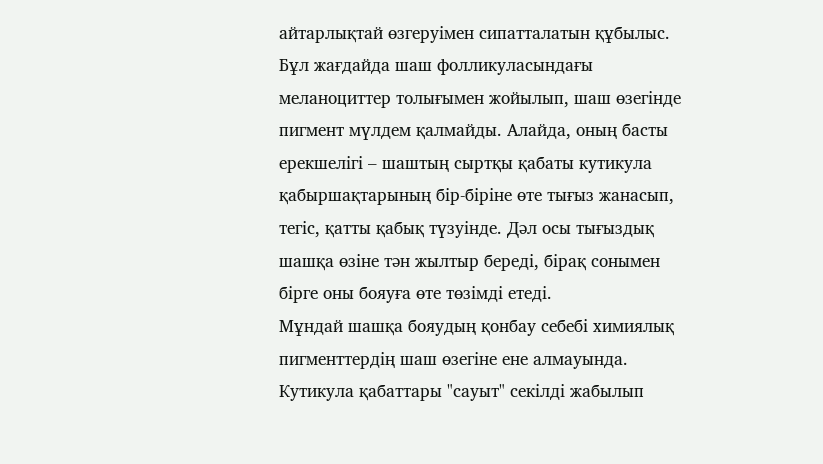айтарлықтай өзгеруімен сипатталатын құбылыс. Бұл жағдайда шаш фолликуласындағы меланоциттер толығымен жойылып, шаш өзегінде пигмент мүлдем қалмайды. Алайда, оның басты ерекшелігі – шаштың сыртқы қабаты кутикула қабыршақтарының бір-біріне өте тығыз жанасып, тегіс, қатты қабық түзуінде. Дәл осы тығыздық шашқа өзіне тән жылтыр береді, бірақ сонымен бірге оны бояуға өте төзімді етеді.
Мұндай шашқа бояудың қонбау себебі химиялық пигменттердің шаш өзегіне ене алмауында. Кутикула қабаттары "сауыт" секілді жабылып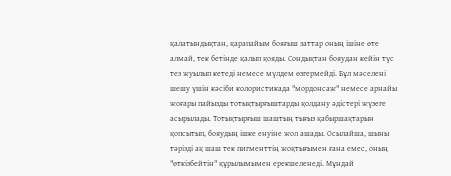қалатындықтан, қарапайым бояғыш заттар оның ішіне өте алмай, тек бетінде қалып қояды. Сондықтан бояудан кейін түс тез жуылып кетеді немесе мүлдем өзгермейді. Бұл мәселені шешу үшін кәсіби колористикада "мордонсаж" немесе арнайы жоғары пайызды тотықтырғыштарды қолдану әдістері жүзеге асырылады. Тотықтырғыш шаштың тығыз қабыршақтарын қопсытып, бояудың ішке енуіне жол ашады. Осылайша, шыны тәрізді ақ шаш тек пигменттің жоқтығымен ғана емес, оның "өткізбейтін" құрылымымен ерекшеленеді. Мұндай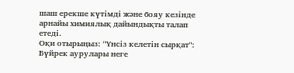шаш ерекше күтімді және бояу кезінде арнайы химиялық дайындықты талап етеді.
Оқи отырыңыз: "Үнсіз келетін сырқат": Бүйрек аурулары неге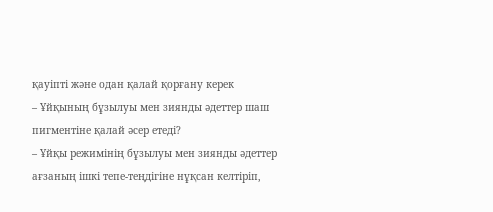қауіпті және одан қалай қорғану керек
– Ұйқының бұзылуы мен зиянды әдеттер шаш пигментіне қалай әсер етеді?
– Ұйқы режимінің бұзылуы мен зиянды әдеттер ағзаның ішкі тепе-теңдігіне нұқсан келтіріп,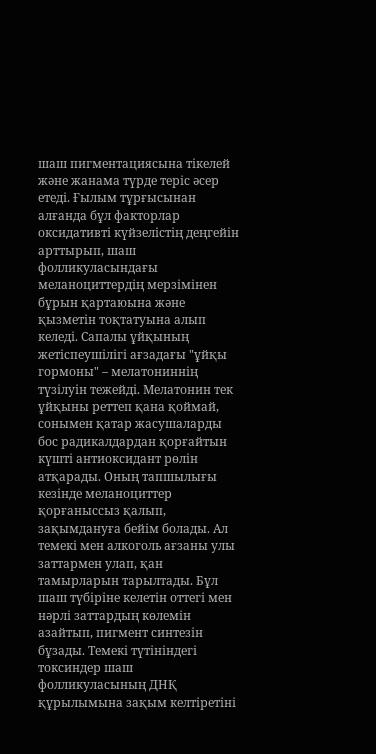шаш пигментациясына тікелей және жанама түрде теріс әсер етеді. Ғылым тұрғысынан алғанда бұл факторлар оксидативті күйзелістің деңгейін арттырып, шаш фолликуласындағы меланоциттердің мерзімінен бұрын қартаюына және қызметін тоқтатуына алып келеді. Сапалы ұйқының жетіспеушілігі ағзадағы "ұйқы гормоны" – мелатониннің түзілуін тежейді. Мелатонин тек ұйқыны реттеп қана қоймай, сонымен қатар жасушаларды бос радикалдардан қорғайтын күшті антиоксидант рөлін атқарады. Оның тапшылығы кезінде меланоциттер қорғаныссыз қалып, зақымдануға бейім болады. Ал темекі мен алкоголь ағзаны улы заттармен улап, қан тамырларын тарылтады. Бұл шаш түбіріне келетін оттегі мен нәрлі заттардың көлемін азайтып, пигмент синтезін бұзады. Темекі түтініндегі токсиндер шаш фолликуласының ДНҚ құрылымына зақым келтіретіні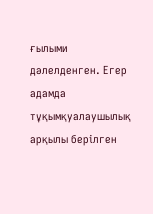ғылыми дәлелденген. Егер адамда тұқымқуалаушылық арқылы берілген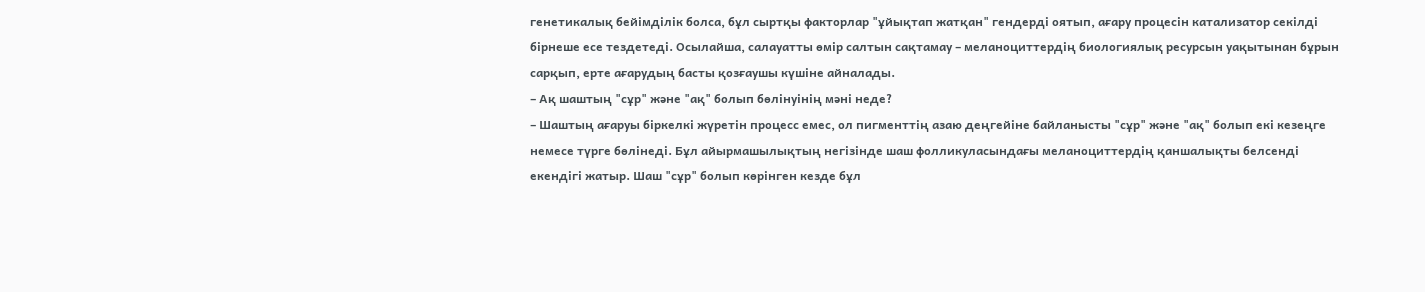генетикалық бейімділік болса, бұл сыртқы факторлар "ұйықтап жатқан" гендерді оятып, ағару процесін катализатор секілді бірнеше есе тездетеді. Осылайша, салауатты өмір салтын сақтамау – меланоциттердің биологиялық ресурсын уақытынан бұрын сарқып, ерте ағарудың басты қозғаушы күшіне айналады.
– Ақ шаштың "сұр" және "ақ" болып бөлінуінің мәні неде?
– Шаштың ағаруы біркелкі жүретін процесс емес, ол пигменттің азаю деңгейіне байланысты "сұр" және "ақ" болып екі кезеңге немесе түрге бөлінеді. Бұл айырмашылықтың негізінде шаш фолликуласындағы меланоциттердің қаншалықты белсенді екендігі жатыр. Шаш "сұр" болып көрінген кезде бұл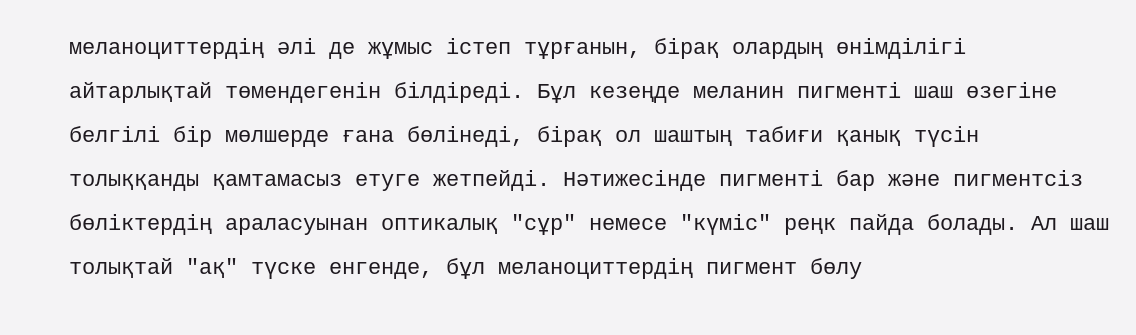меланоциттердің әлі де жұмыс істеп тұрғанын, бірақ олардың өнімділігі айтарлықтай төмендегенін білдіреді. Бұл кезеңде меланин пигменті шаш өзегіне белгілі бір мөлшерде ғана бөлінеді, бірақ ол шаштың табиғи қанық түсін толыққанды қамтамасыз етуге жетпейді. Нәтижесінде пигменті бар және пигментсіз бөліктердің араласуынан оптикалық "сұр" немесе "күміс" реңк пайда болады. Ал шаш толықтай "ақ" түске енгенде, бұл меланоциттердің пигмент бөлу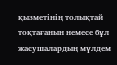қызметінің толықтай тоқтағанын немесе бұл жасушалардың мүлдем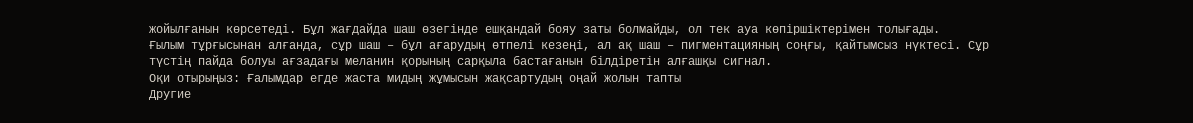жойылғанын көрсетеді. Бұл жағдайда шаш өзегінде ешқандай бояу заты болмайды, ол тек ауа көпіршіктерімен толығады.
Ғылым тұрғысынан алғанда, сұр шаш – бұл ағарудың өтпелі кезеңі, ал ақ шаш – пигментацияның соңғы, қайтымсыз нүктесі. Сұр түстің пайда болуы ағзадағы меланин қорының сарқыла бастағанын білдіретін алғашқы сигнал.
Оқи отырыңыз: Ғалымдар егде жаста мидың жұмысын жақсартудың оңай жолын тапты
Другие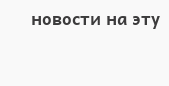новости на эту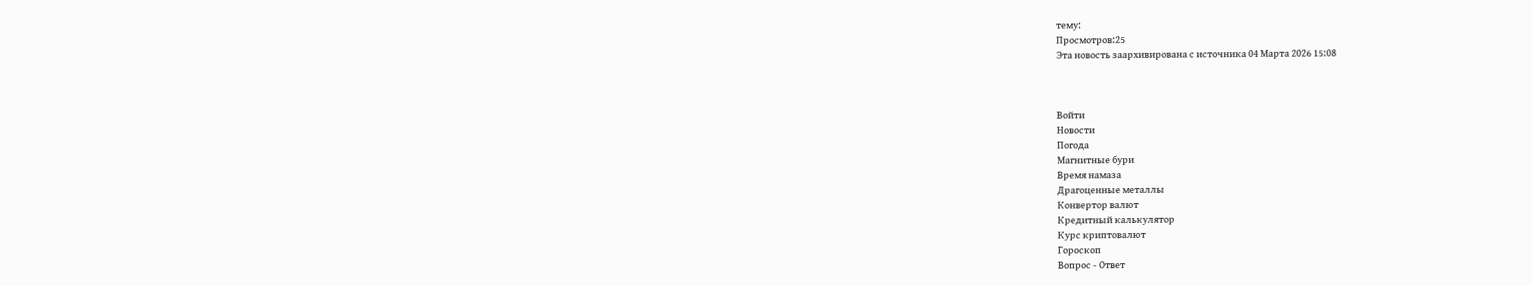тему:
Просмотров:25
Эта новость заархивирована с источника 04 Марта 2026 15:08



Войти
Новости
Погода
Магнитные бури
Время намаза
Драгоценные металлы
Конвертор валют
Кредитный калькулятор
Курс криптовалют
Гороскоп
Вопрос - Ответ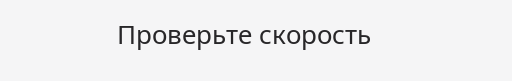Проверьте скорость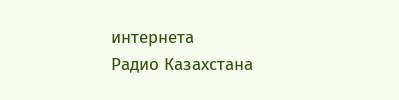интернета
Радио Казахстана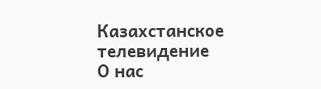Казахстанское телевидение
О нас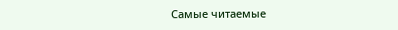Самые читаемые